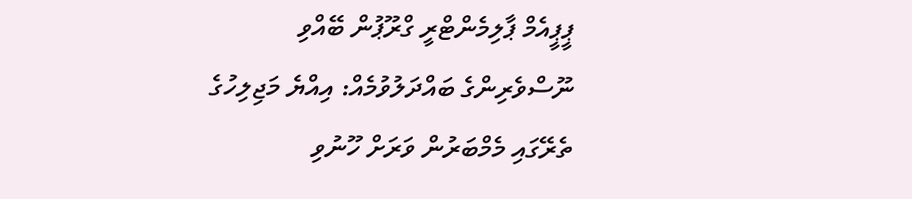ޕީޕީއެމް ޕާލިމެންޓްރީ ގްރޫޕުން ބޭއްވި ނޫސްވެރިންގެ ބައްދަލުވުމެއް: އިއްޔެ މަޖިލިހުގެ ތެރޭގައި މެމްބަރުން ވަރަށް ހޫނުވި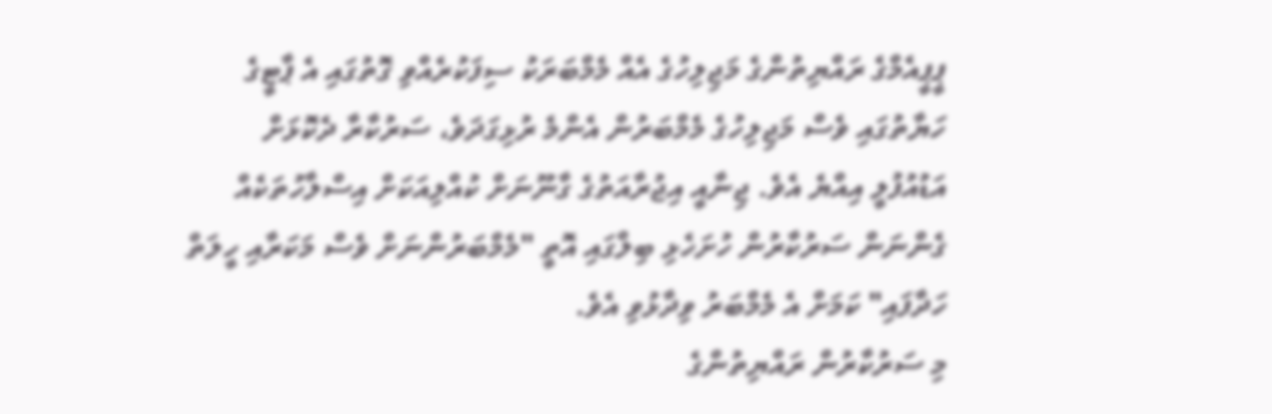ޕީޕީއެމްގެ ރައްޔިތުންގެ މަޖިލިހުގެ އެއް މެމްބަރަކު ސިފަކުރެއްވި ގޮތުގައި އެ ޕާޓީގެ ހަޔާތުގައި ވެސް މަޖިލިހުގެ މެމްބަރުން އެންމެ ރުޅިގަދަވެ، ސަރުކާރާ ދެކޮޅަށް އަޑުއުފުލީ އިއްޔެ އެވެ. ޖިނާއީ އިޖުރާއަތުގެ ގާނޫނަށް ކުއްލިއަކަށް އިސްލާހުތަކެއް ގެންނަން ސަރުކާރުން ހުށަހެޅި ބިލްގައި އޮތީ "މެމްބަރުންނަށް ވެސް މަކަރާއި ހީލަތް ހަދާފައި" ކަމަށް އެ މެމްބަރު ވިދާޅުވި އެވެ.
މި ސަރުކާރުން ރައްޔިތުންގެ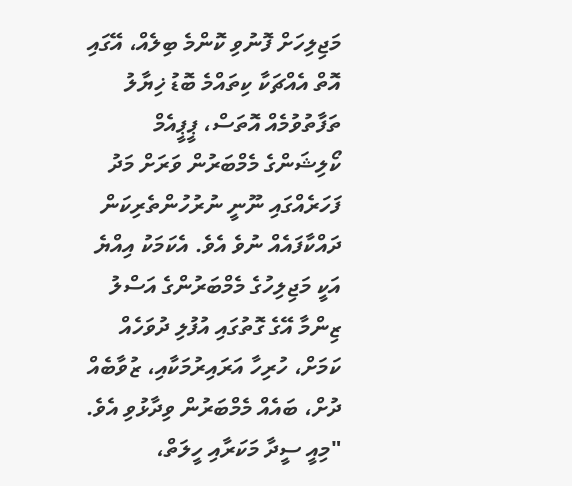މަޖިލިހަށް ފޮނުވި ކޮންމެ ބިލެއް، އޭގައި އޮތް އެއްޗަކާ ކިތައްމެ ބޮޑު ޚިޔާލު ތަފާތުވުމެއް އޮތަސް، ޕީޕީއެމް ކޯލިޝަންގެ މެމްބަރުން ވަރަށް މަދު ފަހަރެއްގައި ނޫނީ ނުރުހުންތެރިކަން ދައްކާފައެއް ނުވެ އެވެ. އެކަމަކު އިއްޔެ އަކީ މަޖިލިހުގެ މެމްބަރުންގެ އަސްލު ޒިންމާ އޭގެ ގޮތުގައި އުފުލި ދުވަހެއް ކަމަށް، ހުރިހާ އަރައިރުމަކާއި، ޒުވާބެއް ދުށް، ބައެއް މެމްބަރުން ވިދާޅުވި އެވެ.
"މިއީ ސީދާ މަކަރާއި ހީލަތް،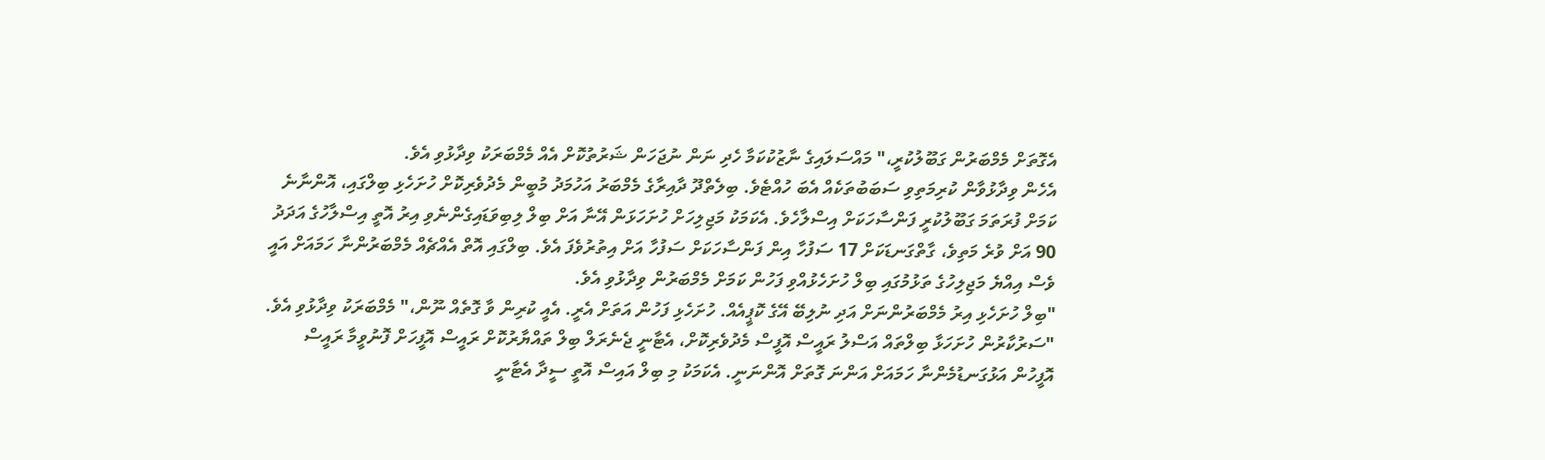އެގޮތަށް މެމްބަރުން ގަބޫލުކުރީ،" މައްސަލައިގެ ނާޒުކުކަމާ ހެދި ނަން ނުޖަހަން ޝަރުތުކޮށް އެއް މެމްބަރަކު ވިދާޅުވި އެވެ.
އެހެން ވިދާޅުވާން ކުރިމަތިވި ސަބަބުތަކެއް އެބަ ހުއްޓެވެ. ބިލެތްދޫ ދާއިރާގެ މެމްބަރު އަހުމަދު މުބީން މެދުވެރިކޮށް ހުށަހެޅި ބިލްގައި، އޮންނާނެ ކަމަށް ފުރަތަމަ ގަބޫލުކުރީ ފަންސާހަކަށް އިސްލާހެވެ. އެކަމަކު މަޖިލިހަށް ހުށަހަޅަން އޭނާ އަށް ބިލް ލިބިވަޑައިގެންނެވި އިރު އޮތީ އިސްލާހުގެ އަދަދު 90 އަށް ވުރެ މަތިވެ، ގާތްގަނޑަކަށް 17 ސަފުހާ އިން ފަންސާހަކަށް ސަފުހާ އަށް އިތުރުވެފަ އެވެ. ބިލްގައި އޮތް އެއްޗެއް މެމްބަރުންނާ ހަމައަށް އައީ ވެސް އިއްޔެ މަޖިލިހުގެ ތަޅުމުގައި ބިލް ހުށަހެޅުއްވި ފަހުން ކަމަށް މެމްބަރުން ވިދާޅުވި އެވެ.
"ބިލް ހުށަހެޅި އިރު މެމްބަރުންނަށް އަދި ނުލިބޭ އޭގެ ކޮޕީއެއް. ހުށަހެޅި ފަހުން އަތަށް އެރީ. އެއީ ކުރިން ވާ ގޮތެއް ނޫން،" މެމްބަރަކު ވިދާޅުވި އެވެ.
"ސަރުކާރުން ހުށަހަޅާ ބިލްތައް އަސްލު ރައީސް އޮފީސް މެދުވެރިކޮށް، އެޓާނީ ޖެނެރަލް ބިލް ތައްޔާރުކޮށް ރައީސް އޮފީހަށް ފޮނުވީމާ ރައީސް އޮފީހުން އަޅުގަނޑުމެންނާ ހަމައަށް އަންނަ ގޮތަށް އޮންނަނީ. އެކަމަކު މި ބިލް އައިސް އޮތީ ސީދާ އެޓާނީ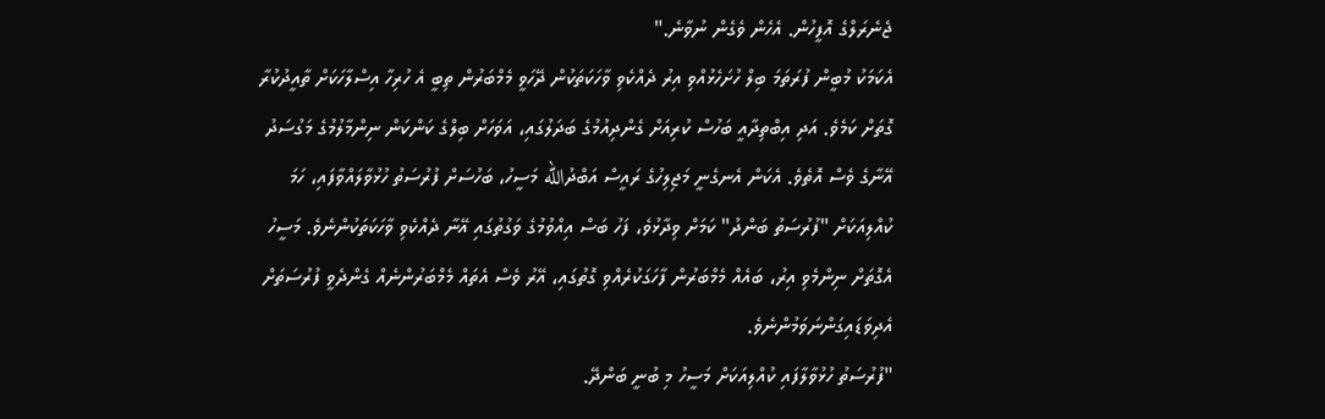ޖެނެރަލްގެ އޮފީހުން. އެހެން ވެގެން ނުވާނެ."
އެކަމަކު މުބީން ފުރަތަމަ ބިލް ހުށަހެޅުއްވި އިރު ދެއްކެވި ވާހަކަތަކުން ދޭހަވީ މެމްބަރުން ތިބީ އެ ހުރިހާ އިސްލާހަކަށް ތާއީދުކުރާ ގޮތަށް ކަމެވެ. އަދި އިބްތިދާއީ ބަހުސް ކުރިއަށް ގެންދިއުމުގެ ބަދަލުގައި، އަވަހަށް ބިލްގެ ކަންކަން ނިންމާލުމުގެ މަގުސަދު އޭނާގެ ވެސް އޮތެވެ. އެކަން އެނގެނީ މަޖިލިހުގެ ރައީސް އަބްދުالله މަސީހު، ބަހުސަށް ފުރުސަތު ހުޅުވާލައްވާފައި، ހަމަ ކުއްލިއަކަށް "ފުރުސަތު ބަންދު" ކަމަށް ވިދާޅުވެ، ފަހު ބަސް އިއްވުމުގެ ވަގުތުގައި އޭނާ ދެއްކެވި ވާހަކަތަކުންނެވެ. މަސީހު އެގޮތަށް ނިންމެވި އިރު، ބައެއް މެމްބަރުން ފާހަގަކުރެއްވި ގޮތުގައި، އޭރު ވެސް އެތައް މެމްބަރުންނެއް ގެންދެވީ ފުރުސަތަށް އެދިވަޑައިގަންނަވަމުންނެވެ.
"ފުރުސަތު ހުޅުވާލާފައި ކުއްލިއަކަށް މަސީހު މި ބުނީ ބަންދޭ.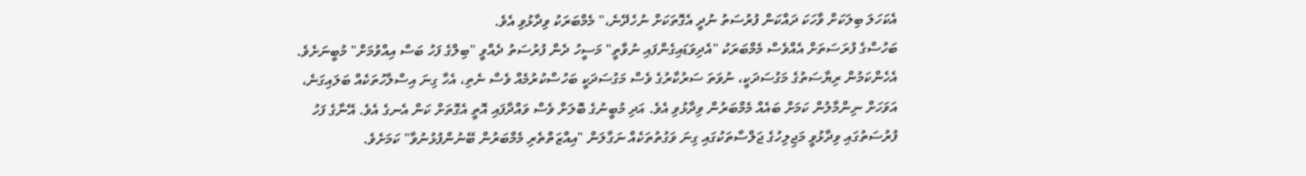އެކަހަލަ ބިލަކަށް ވާހަކަ ދައްކަން ފުރުސަތު ނުދީ އެގޮތަކަށް ނުހެދޭނެ،" މެމްބަރަކު ވިދާޅުވި އެވެ.
ބަހުސްގެ ފުރަސަތަށް އެއްވެސް މެމްބަރަކު "އެދިވަޑައިގެންފައި ނުވާތީ" މަސީހު ދެން ފުރުސަތު ދެއްވީ "ބިލްގެ ފަހު ބަސް އިއްވުމަށް" މުބީނަށެވެ. އެހެންކަމުން ރިޔާސަތުގެ މަގުސަދަކީ، ނުވަތަ ސަރުކާރުގެ ވެސް މަގުސަދަކީ ބަހުސްކުރުމެއް ވެސް ނެތި، އެހާ ގިނަ އިސްލާހުތަކެއް ބަލައިގަނެ، އަވަހަށް ނިންމާލުން ކަމަށް ބައެއް މެމްބަރުން ވިދާޅުވި އެވެ. އަދި މުބީނުގެ ބޮލަށް ވެސް ވައްދާފައި އޮތީ އެގޮތަށް ކަން އެނގެ އެވެ. އޭނާގެ ފަހު ފުރުސަތުގައި ވިދާޅުވީ މަޖިލިހުގެ ޖަލްސާތަކުގައި ގިނަ ވަގުތުތަކެއް ނަގާލަން "އިއްޒަތްތެރި މެމްބަރުން ބޭނުންފުޅުނުވާ" ކަމަށެވެ.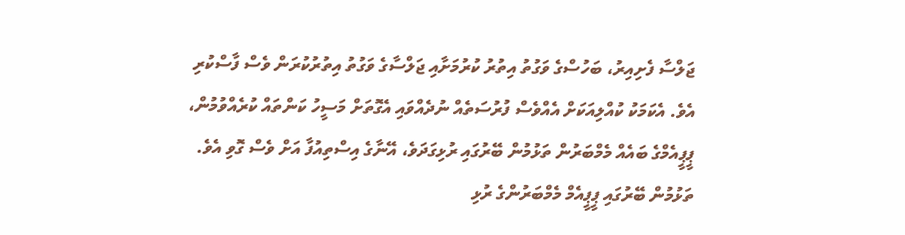ޖަލްސާ ފެށިއިރު، ބަހުސްގެ ވަގުތު އިތުރު ކުރުމަށާއި ޖަލްސާގެ ވަގުތު އިތުރުކުރަން ވެސް ފާސްކުރި އެވެ. އެކަމަކު ކުއްލިއަކަށް އެއްވެސް ފުރުސަތެއް ނުދެއްވައި އެގޮތަށް މަސީހު ކަންތައް ކުރެއްވުމުން، ޕީޕީއެމްގެ ބައެއް މެމްބަރުން ތަޅުމުން ބޭރުގައި ރުޅިގަދަވެ، އޭނާގެ އިސްތިއުފާ އަށް ވެސް ގޮވި އެވެ.
ތަޅުމުން ބޭރުގައި ޕީޕީއެމް މެމްބަރުންގެ ރުޅި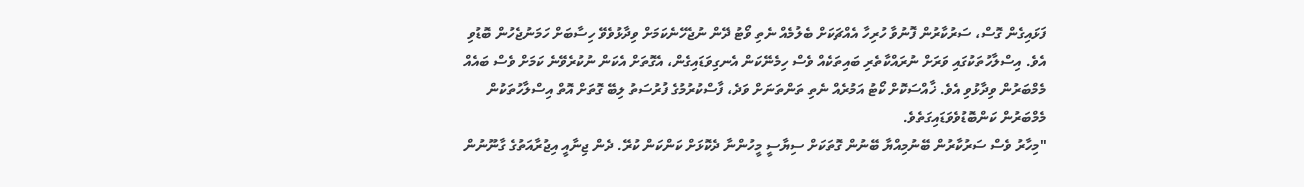ފަޅައިގެން ގޮސް، ސަރުކާރުން ފޮނުވާ ހުރިހާ އެއްޗަކަށް ބެލުމެއް ނެތި ވޯޓު ދޭން ނުޖެހޭނެކަމަށް ވިދާޅުވެވޭ ހިސާބަށް ހަމަނުޖެހުން ބޮޑުވި އެވެ. އިސްލާހުތަކުގައި ވަރަށް ނުރައްކާތެރި ބައިތަކެއް ވެސް ހިމެނޭކަން އެނގިވަޑައިގެން، އެގޮތަށް އެކަން ނުކުރެވޭނެ ކަމަށް ވެސް ބައެއް މެމްބަރުން ވިދާޅުވި އެވެ. ޚާއްސަކޮށް ކޯޓު އަމުރެއް ނެތި ތަންތަނަށް ވަދެ، ފާސްކުރުމުގެ ފުރުސަތު ލިބޭ ގޮތަށް އޮތް އިސްލާހުތަކުން މެމްބަރުން ކަންބޮޑުވެވަޑައިގަތެވެ.
"މިހާރު ވެސް ސަރުކާރުން ބޭނުމިއްޔާ ބޭނުން ގޮތަކަށް ސިޔާސީ މީހުންނާ ދެކޮޅަށް ކަންކަން ކުރޭ. ދެން ޖިނާއީ އިޖުރާއަތުގެ ގާނޫނުން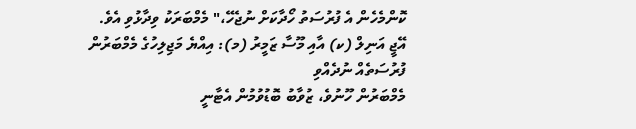ކޮންމެހެން އެ ފުރުސަތު ހޯދާކަށް ނުޖެހޭ،" މެމްބަރަކު ވިދާޅުވި އެވެ.
އޭޖީ އަނިލް (ކ) އާއި މޫސާ ޒަމީރު (މ): އިއްޔެ މަޖިލިހުގެ މެމްބަރުން ފުރުސަތެއް ނުދެއްވި
މެމްބަރުން ހޫނުވެ، ޒުވާބު ބޮޑުވުމުން އެޓާނީ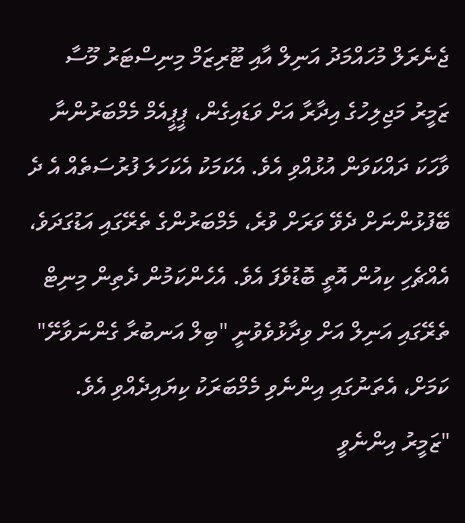ޖެނެރަލް މުހައްމަދު އަނިލް އާއި ޓޫރިޒަމް މިނިސްޓަރު މޫސާ ޒަމީރު މަޖިލިހުގެ އިދާރާ އަށް ވަޑައިގެން، ޕީޕީއެމް މެމްބަރުންނާ ވާހަކަ ދައްކަވަން އުޅުއްވި އެވެ. އެކަމަކު އެކަހަލަ ފުރުސަތެއް އެ ދެ ބޭފުޅުންނަށް ދެވޭ ވަރަށް ވުރެ، މެމްބަރުންގެ ތެރޭގައި އަޑުގަދަވެ، އެއްޗެހި ކިއުން އޮތީ ބޮޑުވެފަ އެވެ. އެހެންކަމުން ދެތިން މިނިޓް ތެރޭގައި އަނިލް އަށް ވިދާޅުވެވުނީ "ބިލް އަނބުރާ ގެންނަވާށޭ" ކަމަށް، އެތަނުގައި އިންނެވި މެމްބަރަކު ކިޔައިދެއްވި އެވެ.
"ޒަމީރު އިންނެވީ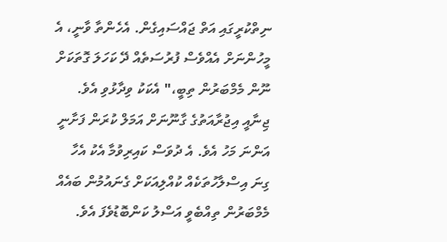ނިތްކުރީގައި އަތް ޖައްސައިގެން. އެހެންތާ ވާނީ، އެ މީހުންނަށް އެއްވެސް ފުރުސަތެއް ދޭ ކަހަލަ ގޮތަކަށް ނޫން މެމްބަރުން ތިބީ،" އެކަކު ވިދާޅުވި އެވެ.
ޖިނާއީ އިޖުރާއަތުގެ ގާނޫނަށް އަމަލް ކުރަން ފަށާނީ އަންނަ މަހު އެވެ. އެ ދުވަސް ކައިރިވުމާ އެކު އެހާ ގިނަ އިސްލާހުތަކެއް ކުއްލިއަކަށް ގެނައުމުން ބައެއް މެމްބަރުން ތިއްބެވީ އަސްލު ކަންބޮޑުވެފަ އެވެ.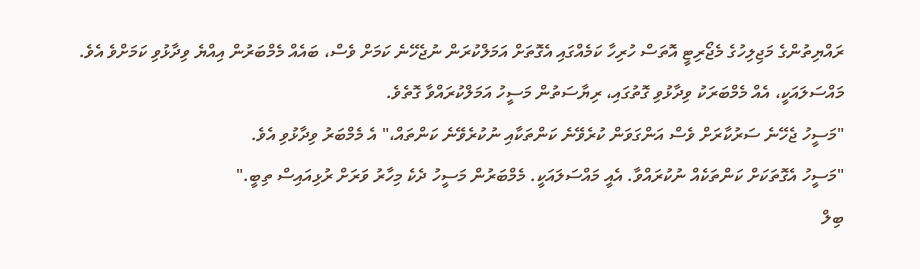ރައްޔިތުންގެ މަޖިލިހުގެ މެޖޯރިޓީ އޮތަސް ހުރިހާ ކަމެއްގައި އެގޮތަށް އަމަލްކުރަން ނުޖެހޭނެ ކަމަށް ވެސް، ބައެއް މެމްބަރުން އިއްޔެ ވިދާޅުވި ކަމަށްވެ އެވެ.
މައްސަލައަކީ، އެއް މެމްބަރަކު ވިދާޅުވި ގޮތުގައި، ރިޔާސަތުން މަސީހު އަމަލްކުރައްވާ ގޮތެވެ.
"މަސީހު ޖެހޭނެ ސަރުކާރަށް ވެސް އަންގަވަން ކުރެވޭނެ ކަންތަކާއި ނުކުރެވޭނެ ކަންތައް،" އެ މެމްބަރު ވިދާޅުވި އެވެ.
"މަސީހު އެގޮތަކަށް ކަންތަކެއް ނުކުރައްވާ. އެއީ މައްސަލައަކީ. މެމްބަރުން މަސީހު ދެކެ މިހާރު ވަރަށް ރުޅިއައިސް ތިބީ."
ބިލް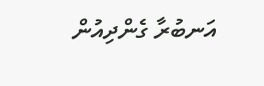އަނބުރާ ގެންދިއުން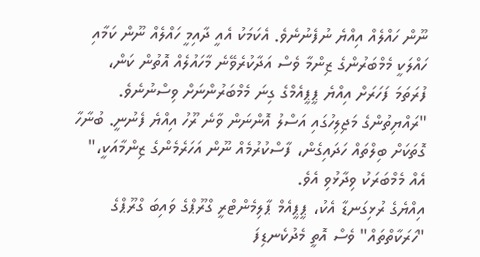ނޫން ހައްލެއް އިއްޔެ ނުފެނުނެވެ. އެކަމަކު އެއީ ދާއިމީ ހައްލެއް ނޫން ކަމާއި ހައްލަކީ މެމްބަރުންގެ ޒިންމާ ވެސް އަދާކުރެވޭނެ މާހައުލެއް އޮތުން ކަން، ފުރަތަމަ ފަހަރަށް އިއްޔެ ޕީޕީއެމްގެ ގިނަ މެމްބަރުންނަށް ވިސްނުނެވެ.
"ރައްޔިތުންގެ މަޖިލިހުގައި އަސްލު އޮންނަން ވާނެ ރޫހު އިއްޔެ ފެނުނީ. ބުނާހާ ގޮތަކަށް ބިލްތައް ހަދައިގެން، ފާސްކުރުމެއް ނޫން އަހަރެމެންގެ ޒިންމާއަކީ،" އެއް މެމްބަރަކު ވިދާޅުވި އެވެ.
އިއްޔެގެ ރުޅިގަނޑާ އެކު، ޕީޕީއެމް ޕާލިމެންޓްރީ ގްރޫޕްގެ ވައިބަ ގްރޫޕްގެ "ހަރަކާތްތައް" ވެސް އޮތީ މެދުކެނޑިފަ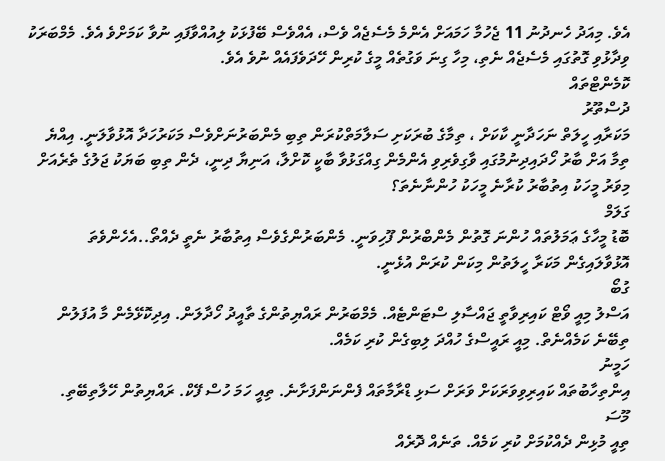އެވެ. މިއަދު ހެނދުނު 11 ޖެހުމާ ހަމައަށް އެންމެ މެސެޖެއް ވެސް، އެއްވެސް ބޭފުޅަކު ލިއުއްވާފައި ނުވާ ކަމަށްވެ އެވެ. މެމްބަރަކު ވިދާޅުވި ގޮތުގައި މެސެޖެއް ނެތި، މިހާ ގިނަ ވަގުތެއް މީގެ ކުރިން ހޭދަވެފައެއް ނުވެ އެވެ.
ކޮމެންޓްތައް
ދުސްތޫރު
މަކަރާއި ހީލަތް ނަހަދާނީ ކާކަށް ، ތިމާގެ ބުރަކަށި ސަލާމަތްކުރަން ތިބި މެންބަރުނަށްވެސް މަކަރުހަދާ އޮޅުވާލަނީ. އިއްޔެ ތިމާ އަށް ބާރު ހޯދައިދިނުމުގައި ވާގިވެރިވި އެންމެން ގިއްގަޅުވާ ބާކީ ކޮށްލާ، އަނިޔާ ދިނީ، ދެން ތިބި ބަޔަކު ޖަލުގެ ތެރެއަށް މިވަރު މީހަކު އިތުބާރު ކުރާނެ މީހަކު ހުންނާނެތަ؟
ގަލަމް
ބޮޑު މީހާގެ ޢަމަލުތައް ހުންނަ ގޮތުން މެންބްރުން ފޫހިވަނީ. މެންބަރުންގެވެސް އިތުބާރު ނެތީ ދެއްތޯ..އެހެންވެތަ އޮޅުވާލައިގެން މަކަރާ ހީލަތުން މިކަން ކުރަން އުޅެނީ.
ގުބޯ
އަސްލު މިއީ ވޯޓް ކައިރިވާތީ ޖައްސާލި ސްޓަންޓެއް. މެމްބަރުން ރައްޔިތުންގެ ތާއީދު ހޯދާލަން. އިދިކޮޅޭމެން މާ އުފަލުން ތިބޭނެ ކަމެއްނެތް. މިއީ ރައީސްގެ ހުއްދަ ލިބިގެން ކުރި ކަމެއް.
ހަމީނު
އިންތިހާބުތައް ކައިރިވިވަރަކަށް ވަރަށް ސަޅި ޑްރާމާތައް ފެންނަންފަށާނެ. ތިއީ ހަމަ ހުސް ފޭކް. ރައްޔިތުން ހޭލާތިބޭތި.
މޫސަ
ތިއީ މުޅިން ދެއްކުމަށް ކުރި ކަމެއް. ތަނެއް ދޮރެއް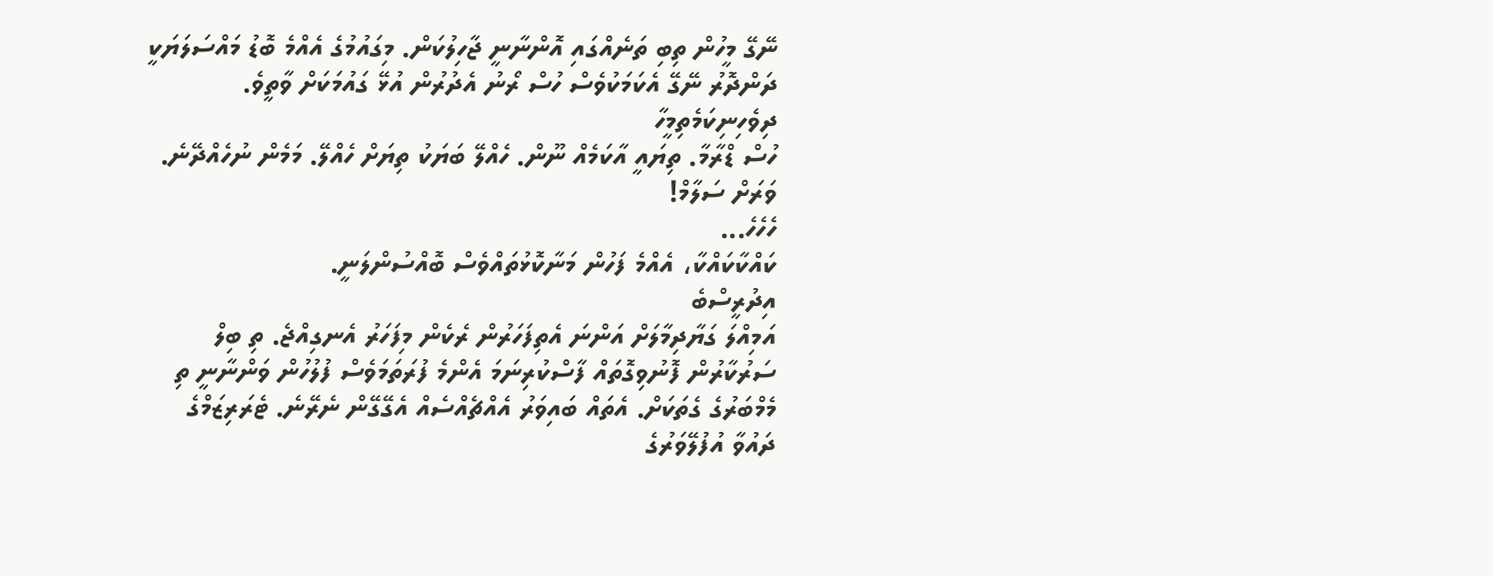ނޭގޭ މީހުން ތިބި ތަނެއްގައި އޮންނާނީ ޖާހިލުކަން. މިގައުމުގެ އެއްމެ ބޮޑު މައްސަލަޔަކީ ދަންދޮރު ނޭގޭ އެކަމަކުވެސް ހުސް ރޯނު އެދުރުން އުޅޭ ގައުމަކަށް ވާތީވެ.
ދިވެހިނިކަމެތިމީހާ
ހުސް ޑްރާމާ. ތިޔައީ އާކަމެއް ނޫން. ހެއްލޭ ބަޔަކު ތިޔަށް ހެއްލޭ. މަމެން ނުހެއްދޭނެ. ވަރަށް ސަލާމް!
ހެހެހެ...
ކައްކާކައްކާ، އެއްމެ ފަހުން މަނާކޮޅުތައްވެސް ބޮއްސުންލަނީ.
އިދުރީސްބެ
އަމިއްލަ ގަޔާދިމާލަށް އަންނަ އެތިފަހަރުން ރެކެން މިފަހަރު އެނގިއްޖެ. ތި ބިލް ސަރުކާރުން ފޮނުވިގޮތައް ފާސްކުރިނަމަ އެންމެ ފުރަތަމަވެސް ފުލުހުން ވަންނާނީ ތި މެމްބަރުގެ ގެތަކަށް. އެތައް ބައިވަރު އެއްޗެއްސެއް އެގޭގޭން ނެރޭނެ. ޓެރަރިޒަމްގެ ދައުވާ އުފުލޭވަރުގެ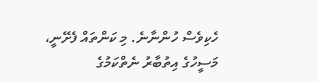ހެކިވެސް ހުންނާނެ. މި ކަންތައް ފެށޭނީ، މަސީހުގެ އިތުބާރު ނެތްކަމުގެ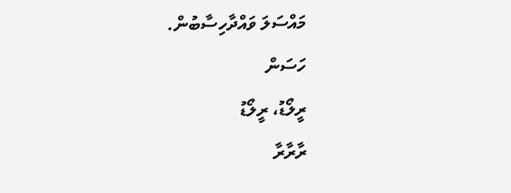މައްސަލަ ވައްދާހިސާބުން.
ހަސަން
ރީލޯޑު، ރީލޯޑު
ރާރާރާ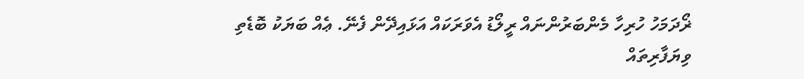ޜޯދަމަހު ހުރިހާ މެންބަރުންނައް ރީލޯޑު އެވަރަކައް އަޅައިދޭން ފެނޭ. ޢެއް ބަޔަކު ބޮޑެތި ވިޔަފާރިތައް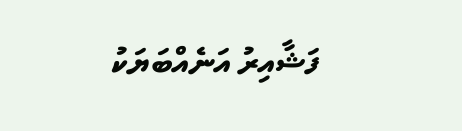ފަޝާއިރު އަނެއްބަޔަކު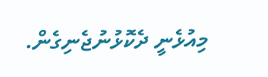މިއުޅެނީ ދެކޮޅުނުޖެނިގެން.